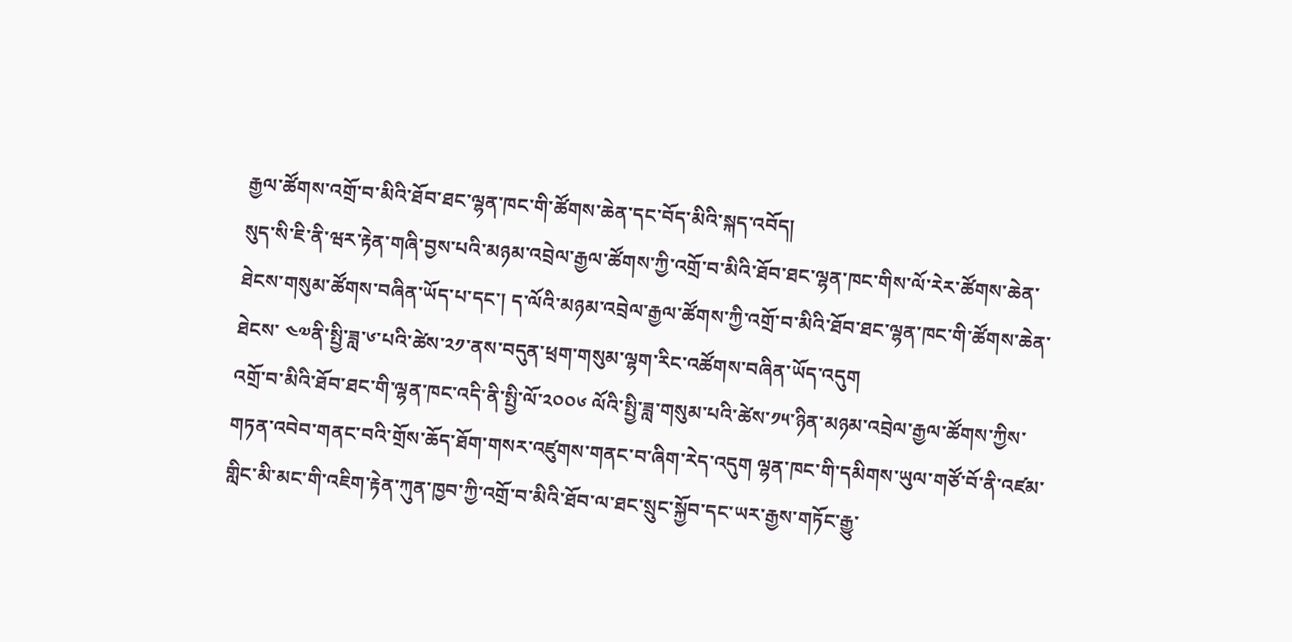རྒྱལ་ཚོགས་འགྲོ་བ་མིའི་ཐོབ་ཐང་ལྷན་ཁང་གི་ཚོགས་ཆེན་དང་བོད་མིའི་སྐད་འབོད།
སུད་སི་ཇི་ནི་ཝར་རྟེན་གཞི་བྱས་པའི་མཉམ་འབྲེལ་རྒྱལ་ཚོགས་ཀྱི་འགྲོ་བ་མིའི་ཐོབ་ཐང་ལྷན་ཁང་གིས་ལོ་རེར་ཚོགས་ཆེན་ཐེངས་གསུམ་ཚོགས་བཞིན་ཡོད་པ་དང་། ད་ལོའི་མཉམ་འབྲེལ་རྒྱལ་ཚོགས་ཀྱི་འགྲོ་བ་མིའི་ཐོབ་ཐང་ལྷན་ཁང་གི་ཚོགས་ཆེན་ཐེངས་ ༤༧ནི་སྤྱི་ཟླ་༦་པའི་ཚེས་༢༡་ནས་བདུན་ཕྲག་གསུམ་ལྷག་རིང་འཚོགས་བཞིན་ཡོད་འདུག
འགྲོ་བ་མིའི་ཐོབ་ཐང་གི་ལྷན་ཁང་འདི་ནི་སྤྱི་ལོ་༢༠༠༦ ལོའི་སྤྱི་ཟླ་གསུམ་པའི་ཚེས་༡༥་ཉིན་མཉམ་འབྲེལ་རྒྱལ་ཚོགས་ཀྱིས་གཏན་འབེབ་གནང་བའི་གྲོས་ཆོད་ཐོག་གསར་འཛུགས་གནང་བ་ཞིག་རེད་འདུག ལྷན་ཁང་གི་དམིགས་ཡུལ་གཙོ་བོ་ནི་འཛམ་གླིང་མི་མང་གི་འཇིག་རྟེན་ཀུན་ཁྱབ་ཀྱི་འགྲོ་བ་མིའི་ཐོབ་ལ་ཐང་སྲུང་སྐྱོབ་དང་ཡར་རྒྱས་གཏོང་རྒྱུ་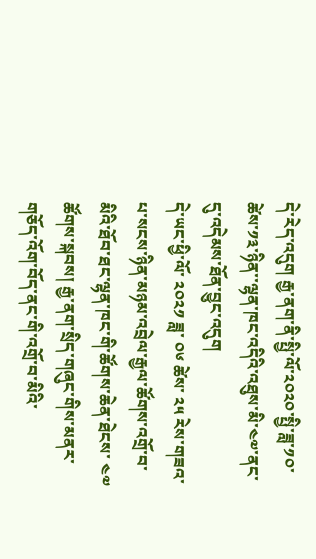དེ་རེད་འདུག རྒྱ་ནག་ནི་སྤྱི་ལོ་༢༠༢༠་སྤྱི་ཟླ་༡༠་ཚེས་༡༣་ཉིན་་ལྷན་ཁང་འདིའི་འཐུས་མི་༤༧་ནང་དུ་འདེམས་ཐོན་བྱུང་འདུག
དེ་ཡང་ཕྱི་ལོ་ ༢༠༢༡ ཟླ་ ༠༦ ཚེས་ ༢༥ རེས་གཟའ་པ་སངས་ཉིན་མཉམ་འབྲེལ་རྒྱལ་ཚོགས་འགྲོ་བ་མིའི་ཐོབ་ཐང་ལྷན་ཁང་གི་ཚོགས་ཆེན་ཐེངས་ ༤༧ ཚོགས་སྐབས། རྒྱ་ནག་སྲིད་གཞུང་གིས་མནར་གཅོད་འོག་བོད་ནང་གི་འགྲོ་བ་མིའི་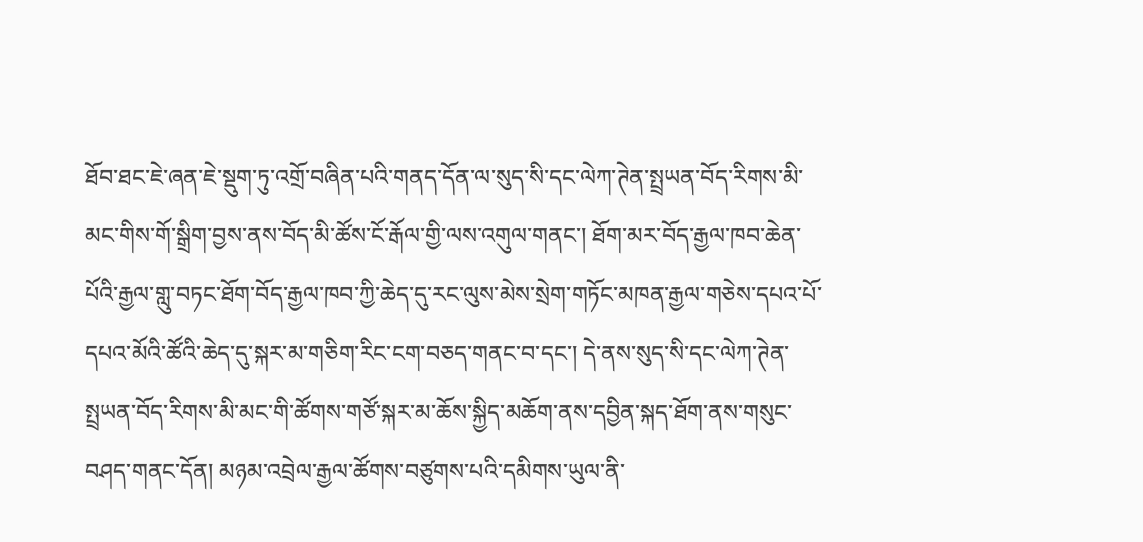ཐོབ་ཐང་ཇེ་ཞན་ཇེ་སྡུག་ཏུ་འགྲོ་བཞིན་པའི་གནད་དོན་ལ་སུད་སི་དང་ལེཀ་ཊེན་སྤྲཡན་བོད་རིགས་མི་མང་གིས་གོ་སྒྲིག་བྱས་ནས་བོད་མི་ཚོས་ངོ་རྒོལ་གྱི་ལས་འགུལ་གནང་། ཐོག་མར་བོད་རྒྱལ་ཁབ་ཆེན་པོའི་རྒྱལ་གླུ་བཏང་ཐོག་བོད་རྒྱལ་ཁབ་ཀྱི་ཆེད་དུ་རང་ལུས་མེས་སྲེག་གཏོང་མཁན་རྒྱལ་གཅེས་དཔའ་པོ་དཔའ་མོའི་ཚོའི་ཆེད་དུ་སྐར་མ་གཅིག་རིང་ངག་བཅད་གནང་བ་དང་། དེ་ནས་སུད་སི་དང་ལེཀ་ཊེན་སྤྲཡན་བོད་རིགས་མི་མང་གི་ཚོགས་གཙོ་སྐར་མ་ཆོས་སྐྱིད་མཆོག་ནས་དབྱིན་སྐད་ཐོག་ནས་གསུང་བཤད་གནང་དོན། མཉམ་འབྲེལ་རྒྱལ་ཚོགས་བཙུགས་པའི་དམིགས་ཡུལ་ནི་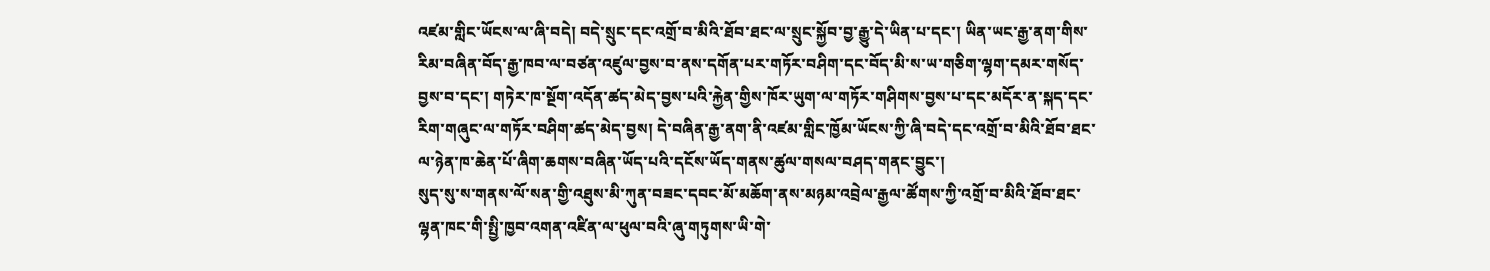འཛམ་གླིང་ཡོངས་ལ་ཞི་བདེ། བདེ་སྲུང་དང་འགྲོ་བ་མིའི་ཐོབ་ཐང་ལ་སྲུང་སྐྱོབ་བྱ་རྒྱུ་དེ་ཡིན་པ་དང་། ཡིན་ཡང་རྒྱ་ནག་གིས་རིམ་བཞིན་བོད་རྒྱ་ཁབ་ལ་བཙན་འཛུལ་བྱས་བ་ནས་དགོན་པར་གཏོར་བཤིག་དང་བོད་མི་ས་ཡ་གཅིག་ལྷག་དམར་གསོད་བྱས་བ་དང་། གཏེར་ཁ་སྔོག་འདོན་ཚད་མེད་བྱས་པའི་རྐྱེན་གྱིས་ཁོར་ཡུག་ལ་གཏོར་གཤིགས་བྱས་པ་དང་མདོར་ན་སྐད་དང་རིག་གཞུང་ལ་གཏོར་བཤིག་ཚད་མེད་བྱས། དེ་བཞིན་རྒྱ་ནག་ནི་འཛམ་གླིང་ཁྱོམ་ཡོངས་ཀྱི་ཞི་བདེ་དང་འགྲོ་བ་མིའི་ཐོབ་ཐང་ལ་ཉེན་ཁ་ཆེན་པོ་ཞིག་ཆགས་བཞིན་ཡོད་པའི་དངོས་ཡོད་གནས་ཚུལ་གསལ་བཤད་གནང་བྱུང་།
སུད་སུ་ས་གནས་ལོ་སན་གྱི་འཐུས་མི་ཀུན་བཟང་དབང་མོ་མཆོག་ནས་མཉམ་འབྲེལ་རྒྱལ་ཚོགས་ཀྱི་འགྲོ་བ་མིའི་ཐོབ་ཐང་ལྷན་ཁང་གི་སྤྱི་ཁྱབ་འགན་འཛིན་ལ་ཕུལ་བའི་ཞུ་གཏུགས་ཡི་གེ་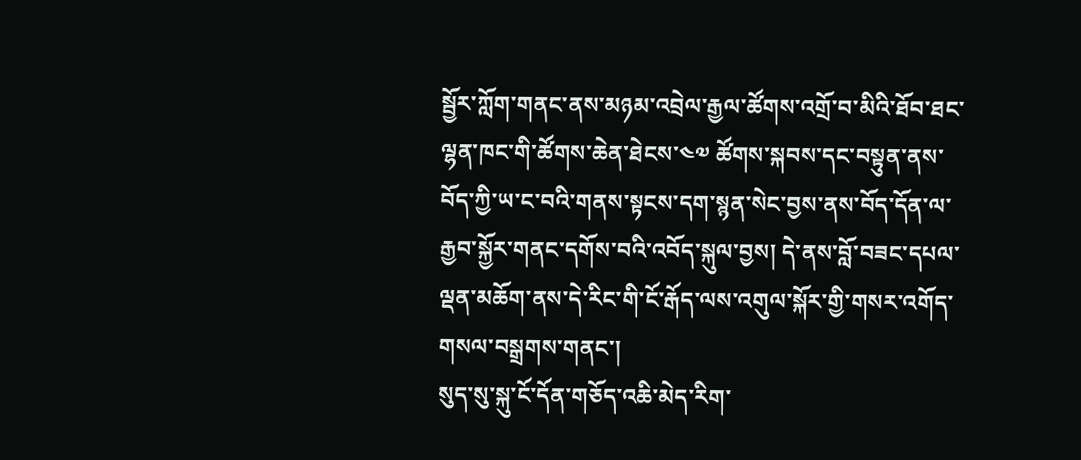སྦྱོར་ཀློག་གནང་ནས་མཉམ་འབྲེལ་རྒྱལ་ཚོགས་འགྲོ་བ་མིའི་ཐོབ་ཐང་ལྷན་ཁང་གི་ཚོགས་ཆེན་ཐེངས་༤༧ ཚོགས་སྐབས་དང་བསྟུན་ནས་བོད་ཀྱི་ཡ་ང་བའི་གནས་སྟངས་དག་སྙན་སེང་བྱས་ནས་བོད་དོན་ལ་རྒྱབ་སྐྱོར་གནང་དགོས་བའི་འབོད་སྐུལ་བྱས། དེ་ནས་བློ་བཟང་དཔལ་ལྡན་མཆོག་ནས་དེ་རིང་གི་ངོ་རྒོད་ལས་འགུལ་སྐོར་གྱི་གསར་འགོད་གསལ་བསྒྲགས་གནང་།
སུད་སུ་སྐུ་ངོ་དོན་གཅོད་འཆི་མེད་རིག་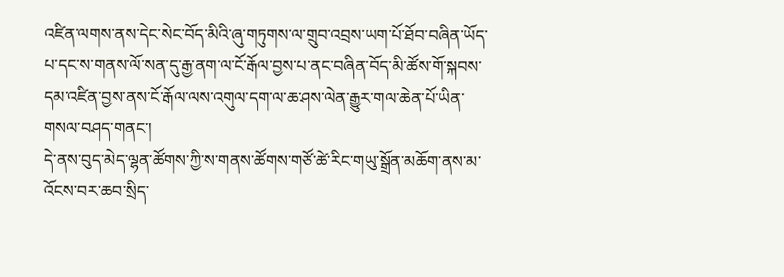འཛིན་ལགས་ནས་དེང་སེང་བོད་མིའི་ཞུ་གཏུགས་ལ་གྲུབ་འབྲས་ཡག་པོ་ཐོབ་བཞིན་ཡོད་པ་དང་ས་གནས་ལོ་སན་དུ་རྒྱ་ནག་ལ་ངོ་རྒོལ་བྱས་པ་ནང་བཞིན་བོད་མི་ཚོས་གོ་སྐབས་དམ་འཛིན་བྱས་ནས་ངོ་རྒོལ་ལས་འགུལ་དག་ལ་ཆ་ཤས་ལེན་རྒྱུར་གལ་ཆེན་པོ་ཡིན་གསལ་བཤད་གནང་།
དེ་ནས་བུད་མེད་ལྷན་ཚོགས་ཀྱི་ས་གནས་ཚོགས་གཙོ་ཚེ་རིང་གཡུ་སྒྲོན་མཆོག་ནས་མ་འོངས་བར་ཆབ་སྲིད་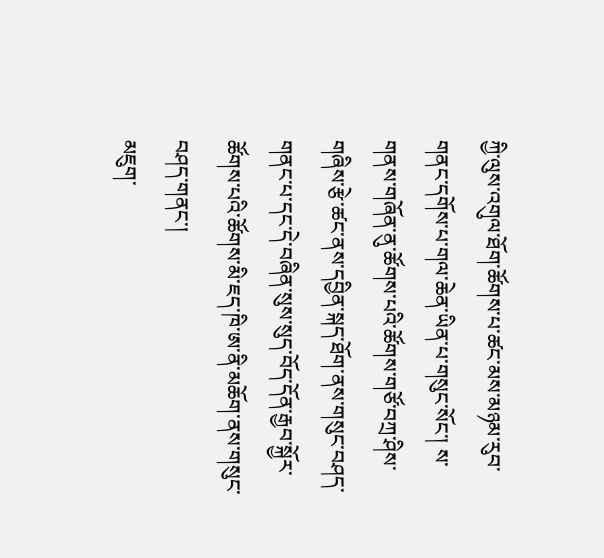ཀྱི་ལུས་འགུལ་ཐོག་ཚོགས་པ་ཚང་མས་མཉམ་རུབ་གནང་དགོས་པ་གལ་ཆེན་ཡིན་པ་གསུང་སོང་། ས་གནས་གཞོན་ནུ་ཚོགས་པའི་ཚོགས་གཙོ་བཀྲ་ཤིས་གཞིས་རྩེ་ཚང་ནས་དབྱིན་སྐད་ཐོག་ནས་གསུང་བཤད་གནང་པ་དང་དེ་བཞིན་སུས་སུད་བོད་དོན་རྒྱབ་སྐྱོར་ཚོགས་པའི་ཚོགས་མི་ཇད་ཁི་ཨ་ནི་མཆོག་ནས་གསུང་བཤད་གནང་།
མཇུག་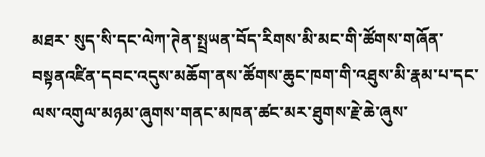མཐར་ སུད་སི་དང་ལེཀ་ཊེན་སྤྲཡན་བོད་རིགས་མི་མང་གི་ཚོགས་གཞོན་བསྟནའཛིན་དབང་འདུས་མཆོག་ནས་ཚོགས་ཆུང་ཁག་གི་འཐུས་མི་རྣམ་པ་དང་ལས་འགུལ་མཉམ་ཞུགས་གནང་མཁན་ཚང་མར་ཐུགས་རྗེ་ཆེ་ཞུས་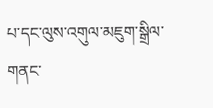པ་དང་ལུས་འགུལ་མཇུག་སྒྲིལ་གནང་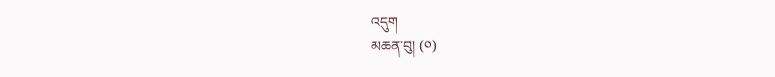འདུག
མཆན་བུ། (༠)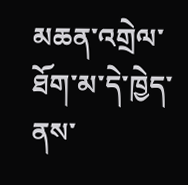མཆན་འགྲེལ་ཐོག་མ་དེ་ཁྱེད་ནས་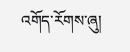འགོད་རོགས་ཞུ།